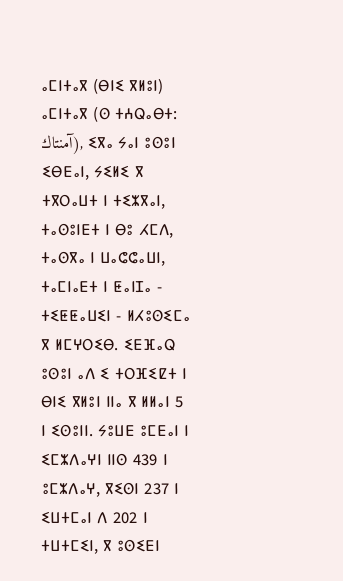ⴰⵎⵏⵜⴰⴳ (ⴱⵏⵉ ⴳⵍⵓⵏ)
ⴰⵎⵏⵜⴰⴳ (ⵙ ⵜⵄⵕⴰⴱⵜ: آمنتاك), ⵉⴳⴰ ⵢⴰⵏ ⵓⵙⵓⵏ ⵉⴱⴹⴰⵏ, ⵢⵉⵍⵉ ⴳ ⵜⴳⵔⴰⵡⵜ ⵏ ⵜⵉⵣⴳⴰⵏ, ⵜⴰⵙⵓⵏⴹⵜ ⵏ ⴱⵓ ⵃⵎⴷ, ⵜⴰⵙⴳⴰ ⵏ ⵡⴰⵛⵛⴰⵡⵏ, ⵜⴰⵎⵏⴰⴹⵜ ⵏ ⵟⴰⵏⵊⴰ - ⵜⵉⵟⵟⴰⵡⵉⵏ - ⵍⵃⵓⵙⵉⵎⴰ ⴳ ⵍⵎⵖⵔⵉⴱ. ⵉⴹⴼⴰⵕ ⵓⵙⵓⵏ ⴰⴷ ⵉ ⵜⵔⴼⵉⵇⵜ ⵏ ⴱⵏⵉ ⴳⵍⵓⵏ ⵏⵏⴰ ⴳ ⵍⵍⴰⵏ 5 ⵏ ⵉⵙⵓⵏⵏ. ⵢⵓⵡⴹ ⵓⵎⴹⴰⵏ ⵏ ⵉⵎⵣⴷⴰⵖⵏ ⵏⵏⵙ 439 ⵏ ⵓⵎⵣⴷⴰⵖ, ⴳⵉⵙⵏ 237 ⵏ ⵉⵡⵜⵎⴰⵏ ⴷ 202 ⵏ ⵜⵡⵜⵎⵉⵏ, ⴳ ⵓⵙⵉⴹⵏ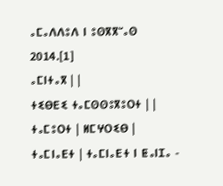ⴰⵎⴰⴷⴷⵓⴷ ⵏ ⵓⵙⴳⴳⵯⴰⵙ 2014.[1]
ⴰⵎⵏⵜⴰⴳ | |
ⵜⵉⴱⴹⵉ ⵜⴰⵎⵙⵙⵓⴳⵓⵔⵜ | |
ⵜⴰⵎⵓⵔⵜ | ⵍⵎⵖⵔⵉⴱ |
ⵜⴰⵎⵏⴰⴹⵜ | ⵜⴰⵎⵏⴰⴹⵜ ⵏ ⵟⴰⵏⵊⴰ -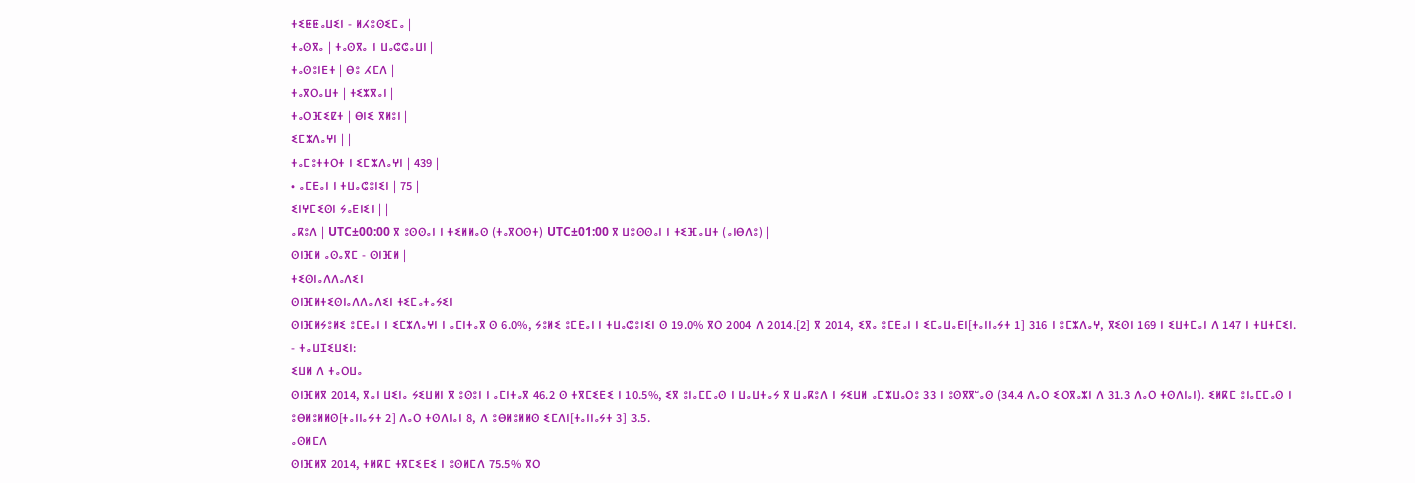ⵜⵉⵟⵟⴰⵡⵉⵏ - ⵍⵃⵓⵙⵉⵎⴰ |
ⵜⴰⵙⴳⴰ | ⵜⴰⵙⴳⴰ ⵏ ⵡⴰⵛⵛⴰⵡⵏ |
ⵜⴰⵙⵓⵏⴹⵜ | ⴱⵓ ⵃⵎⴷ |
ⵜⴰⴳⵔⴰⵡⵜ | ⵜⵉⵣⴳⴰⵏ |
ⵜⴰⵔⴼⵉⵇⵜ | ⴱⵏⵉ ⴳⵍⵓⵏ |
ⵉⵎⵣⴷⴰⵖⵏ | |
ⵜⴰⵎⵓⵜⵜⵔⵜ ⵏ ⵉⵎⵣⴷⴰⵖⵏ | 439 |
• ⴰⵎⴹⴰⵏ ⵏ ⵜⵡⴰⵛⵓⵏⵉⵏ | 75 |
ⵉⵏⵖⵎⵉⵙⵏ ⵢⴰⴹⵏⵉⵏ | |
ⴰⴽⵓⴷ | UTC±00:00 ⴳ ⵓⵙⵙⴰⵏ ⵏ ⵜⵉⵍⵍⴰⵙ (ⵜⴰⴳⵔⵙⵜ) UTC±01:00 ⴳ ⵡⵓⵙⵙⴰⵏ ⵏ ⵜⵉⴼⴰⵡⵜ (ⴰⵏⴱⴷⵓ) |
ⵙⵏⴼⵍ ⴰⵙⴰⴳⵎ - ⵙⵏⴼⵍ |
ⵜⵉⵙⵏⴰⴷⴷⴰⴷⵉⵏ
ⵙⵏⴼⵍⵜⵉⵙⵏⴰⴷⴷⴰⴷⵉⵏ ⵜⵉⵎⴰⵜⴰⵢⵉⵏ
ⵙⵏⴼⵍⵢⵓⵍⵉ ⵓⵎⴹⴰⵏ ⵏ ⵉⵎⵣⴷⴰⵖⵏ ⵏ ⴰⵎⵏⵜⴰⴳ ⵙ 6.0%, ⵢⵓⵍⵉ ⵓⵎⴹⴰⵏ ⵏ ⵜⵡⴰⵛⵓⵏⵉⵏ ⵙ 19.0% ⴳⵔ 2004 ⴷ 2014.[2] ⴳ 2014, ⵉⴳⴰ ⵓⵎⴹⴰⵏ ⵏ ⵉⵎⴰⵡⴰⴹⵏ[ⵜⴰⵏⵏⴰⵢⵜ 1] 316 ⵏ ⵓⵎⵣⴷⴰⵖ, ⴳⵉⵙⵏ 169 ⵏ ⵉⵡⵜⵎⴰⵏ ⴷ 147 ⵏ ⵜⵡⵜⵎⵉⵏ.
- ⵜⴰⵡⵊⵉⵡⵉⵏ:
ⵉⵡⵍ ⴷ ⵜⴰⵔⵡⴰ
ⵙⵏⴼⵍⴳ 2014, ⴳⴰⵏ ⵡⵉⵏⴰ ⵢⵉⵡⵍⵏ ⴳ ⵓⵙⵓⵏ ⵏ ⴰⵎⵏⵜⴰⴳ 46.2 ⵙ ⵜⴳⵎⵉⴹⵉ ⵏ 10.5%, ⵉⴳ ⵓⵏⴰⵎⵎⴰⵙ ⵏ ⵡⴰⵡⵜⴰⵢ ⴳ ⵡⴰⴽⵓⴷ ⵏ ⵢⵉⵡⵍ ⴰⵎⵣⵡⴰⵔⵓ 33 ⵏ ⵓⵙⴳⴳⵯⴰⵙ (34.4 ⴷⴰⵔ ⵉⵔⴳⴰⵣⵏ ⴷ 31.3 ⴷⴰⵔ ⵜⵙⴷⵏⴰⵏ). ⵉⵍⴽⵎ ⵓⵏⴰⵎⵎⴰⵙ ⵏ ⵓⴱⵍⵓⵍⵍⵙ[ⵜⴰⵏⵏⴰⵢⵜ 2] ⴷⴰⵔ ⵜⵙⴷⵏⴰⵏ 8, ⴷ ⵓⴱⵍⵓⵍⵍⵙ ⵉⵎⴷⵏ[ⵜⴰⵏⵏⴰⵢⵜ 3] 3.5.
ⴰⵙⵍⵎⴷ
ⵙⵏⴼⵍⴳ 2014, ⵜⵍⴽⵎ ⵜⴳⵎⵉⴹⵉ ⵏ ⵓⵙⵍⵎⴷ 75.5% ⴳⵔ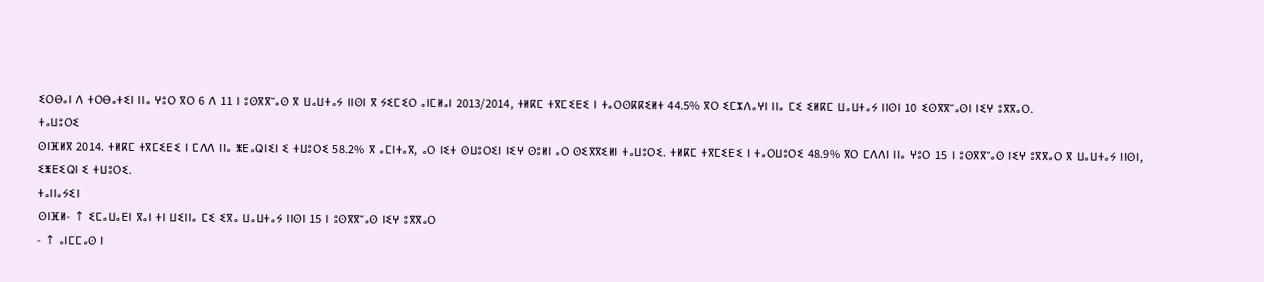ⵉⵔⴱⴰⵏ ⴷ ⵜⵔⴱⴰⵜⵉⵏ ⵏⵏⴰ ⵖⵓⵔ ⴳⵔ 6 ⴷ 11 ⵏ ⵓⵙⴳⴳⵯⴰⵙ ⴳ ⵡⴰⵡⵜⴰⵢ ⵏⵏⵙⵏ ⴳ ⵢⵉⵎⵉⵔ ⴰⵏⵎⵍⴰⵏ 2013/2014, ⵜⵍⴽⵎ ⵜⴳⵎⵉⴹⵉ ⵏ ⵜⴰⵔⵙⴽⴽⵉⵍⵜ 44.5% ⴳⵔ ⵉⵎⵣⴷⴰⵖⵏ ⵏⵏⴰ ⵎⵉ ⵉⵍⴽⵎ ⵡⴰⵡⵜⴰⵢ ⵏⵏⵙⵏ 10 ⵉⵙⴳⴳⵯⴰⵙⵏ ⵏⵉⵖ ⵓⴳⴳⴰⵔ.
ⵜⴰⵡⵓⵔⵉ
ⵙⵏⴼⵍⴳ 2014. ⵜⵍⴽⵎ ⵜⴳⵎⵉⴹⵉ ⵏ ⵎⴷⴷ ⵏⵏⴰ ⵥⴹⴰⵕⵏⵉⵏ ⵉ ⵜⵡⵓⵔⵉ 58.2% ⴳ ⴰⵎⵏⵜⴰⴳ, ⴰⵔ ⵏⵉⵜ ⵙⵡⵓⵔⵉⵏ ⵏⵉⵖ ⵙⵓⵍⵏ ⴰⵔ ⵙⵉⴳⴳⵉⵍⵏ ⵜⴰⵡⵓⵔⵉ. ⵜⵍⴽⵎ ⵜⴳⵎⵉⴹⵉ ⵏ ⵜⴰⵔⵡⵓⵔⵉ 48.9% ⴳⵔ ⵎⴷⴷⵏ ⵏⵏⴰ ⵖⵓⵔ 15 ⵏ ⵓⵙⴳⴳⵯⴰⵙ ⵏⵉⵖ ⵓⴳⴳⴰⵔ ⴳ ⵡⴰⵡⵜⴰⵢ ⵏⵏⵙⵏ, ⵉⵥⴹⵉⵕⵏ ⵉ ⵜⵡⵓⵔⵉ.
ⵜⴰⵏⵏⴰⵢⵉⵏ
ⵙⵏⴼⵍ- ↑ ⵉⵎⴰⵡⴰⴹⵏ ⴳⴰⵏ ⵜⵏ ⵡⵉⵏⵏⴰ ⵎⵉ ⵉⴳⴰ ⵡⴰⵡⵜⴰⵢ ⵏⵏⵙⵏ 15 ⵏ ⵓⵙⴳⴳⵯⴰⵙ ⵏⵉⵖ ⵓⴳⴳⴰⵔ
- ↑ ⴰⵏⵎⵎⴰⵙ ⵏ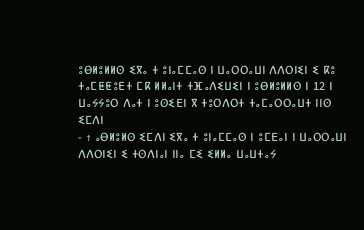ⵓⴱⵍⵓⵍⵍⵙ ⵉⴳⴰ ⵜ ⵓⵏⴰⵎⵎⴰⵙ ⵏ ⵡⴰⵔⵔⴰⵡⵏ ⴷⴷⵔⵏⵉⵏ ⵉ ⴽⵓ ⵜⴰⵎⵟⵟⵓⴹⵜ ⵎⴽ ⵍⵍⴰⵏⵜ ⵜⴼⴰⴷⵉⵡⵉⵏ ⵏ ⵓⴱⵍⵓⵍⵍⵙ ⵏ 12 ⵏ ⵡⴰⵢⵢⵓⵔ ⴷⴰⵜ ⵏ ⵓⵙⵉⴹⵏ ⴳ ⵜⵓⵔⴷⵔⵜ ⵜⴰⵎⴰⵔⵔⴰⵡⵜ ⵏⵏⵙ ⵉⵎⴷⵏ
- ↑ ⴰⴱⵍⵓⵍⵙ ⵉⵎⴷⵏ ⵉⴳⴰ ⵜ ⵓⵏⴰⵎⵎⴰⵙ ⵏ ⵓⵎⴹⴰⵏ ⵏ ⵡⴰⵔⵔⴰⵡⵏ ⴷⴷⵔⵏⵉⵏ ⵉ ⵜⵙⴷⵏⴰⵏ ⵏⵏⴰ ⵎⵉ ⵉⵍⵍⴰ ⵡⴰⵡⵜⴰⵢ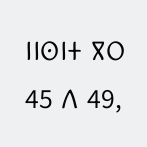ⵏⵏⵙⵏⵜ ⴳⵔ 45 ⴷ 49,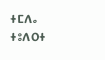ⵜⵎⴷⴰ ⵜⵓⴷⵔⵜ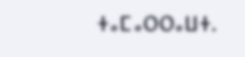ⵜⴰⵎⴰⵔⵔⴰⵡⵜ.